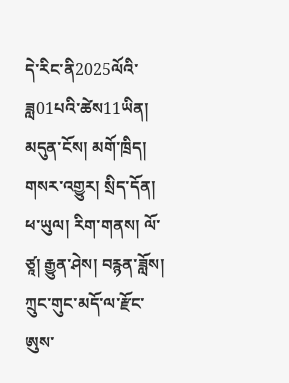དེ་རིང་ནི2025ལོའི་ཟླ01པའི་ཚེས11ཡིན།
མདུན་ངོས། མགོ་ཁྲིད། གསར་འགྱུར། སྲིད་དོན། ཕ་ཡུལ། རིག་གནས། ལོ་ཙཱ། རྒྱུན་ཤེས། བརྙན་ཟློས།
ཀྲུང་གུང་མདོ་ལ་རྫོང་ཨུས་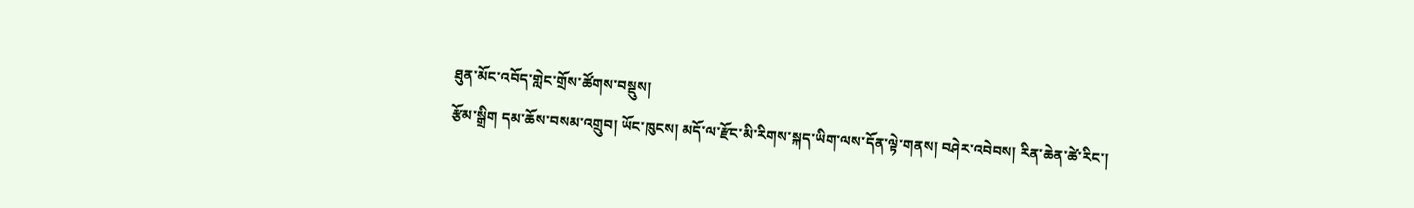ཐུན་མོང་འབོད་གླེང་གྲོས་ཚོགས་བསྡུས།
རྩོམ་སྒྲིག དམ་ཆོས་བསམ་འགྲུབ། ཡོང་ཁུངས། མདོ་ལ་རྫོང་མི་རིགས་སྐད་ཡིག་ལས་དོན་ལྟེ་གནས། བཤེར་འབེབས། རིན་ཆེན་ཚེ་རིང་།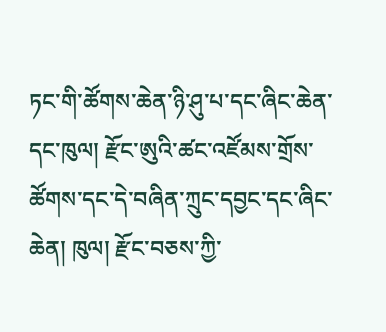ཏང་གི་ཚོགས་ཆེན་ཉི་ཤུ་པ་དང་ཞིང་ཆེན་དང་ཁུལ། རྫོང་ཨུའི་ཚང་འཛོམས་གྲོས་ཚོགས་དང་དེ་བཞིན་ཀྲུང་དབྱང་དང་ཞིང་ཆེན། ཁུལ། རྫོང་བཅས་ཀྱི་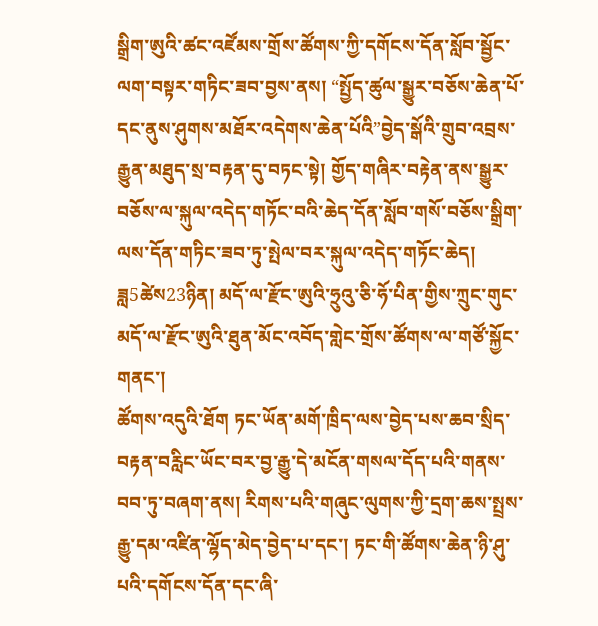སྒྲིག་ཨུའི་ཚང་འཛོམས་གྲོས་ཚོགས་ཀྱི་དགོངས་དོན་སློབ་སྦྱོང་ལག་བསྟར་གཏིང་ཟབ་བྱས་ནས། “སྤྱོད་ཚུལ་སྒྱུར་བཅོས་ཆེན་པོ་དང་ནུས་ཤུགས་མཐོར་འདེགས་ཆེན་པོའི”བྱེད་སྒོའི་གྲུབ་འབྲས་རྒྱུན་མཐུད་སྲ་བརྟན་དུ་བཏང་སྟེ། གྱོད་གཞིར་བརྟེན་ནས་སྒྱུར་བཅོས་ལ་སྐུལ་འདེད་གཏོང་བའི་ཆེད་དོན་སློབ་གསོ་བཅོས་སྒྲིག་ལས་དོན་གཏིང་ཟབ་ཏུ་སྤེལ་བར་སྐུལ་འདེད་གཏོང་ཆེད། ཟླ5ཚེས23ཉིན། མདོ་ལ་རྫོང་ཨུའི་ཧྲུའུ་ཅི་ཧོ་པིན་གྱིས་ཀྲུང་གུང་མདོ་ལ་རྫོང་ཨུའི་ཐུན་མོང་འབོད་གླེང་གྲོས་ཚོགས་ལ་གཙོ་སྐྱོང་གནང་།
ཚོགས་འདུའི་ཐོག ཏང་ཡོན་མགོ་ཁྲིད་ལས་བྱེད་པས་ཆབ་སྲིད་བརྟན་བརླིང་ཡོང་བར་བྱ་རྒྱུ་དེ་མངོན་གསལ་དོད་པའི་གནས་བབ་ཏུ་བཞག་ནས། རིགས་པའི་གཞུང་ལུགས་ཀྱི་དྲག་ཆས་སྤྲས་རྒྱུ་དམ་འཛིན་ལྷོད་མེད་བྱེད་པ་དང་། ཏང་གི་ཚོགས་ཆེན་ཉི་ཤུ་པའི་དགོངས་དོན་དང་ཞི་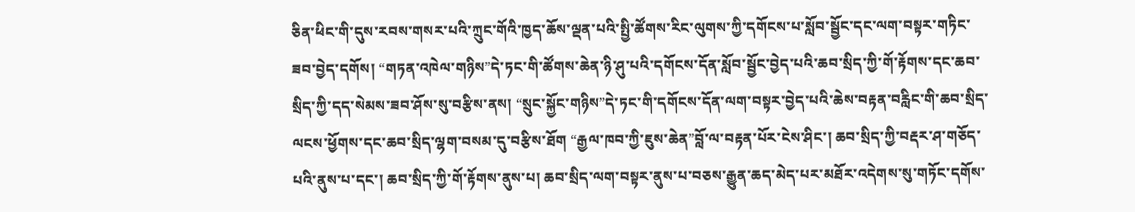ཅིན་ཕིང་གི་དུས་རབས་གསར་པའི་ཀྲུང་གོའི་ཁྱད་ཆོས་ལྡན་པའི་སྤྱི་ཚོགས་རིང་ལུགས་ཀྱི་དགོངས་པ་སློབ་སྦྱོང་དང་ལག་བསྟར་གཏིང་ཟབ་བྱེད་དགོས། “གཏན་འཁེལ་གཉིས”དེ་ཏང་གི་ཚོགས་ཆེན་ཉི་ཤུ་པའི་དགོངས་དོན་སློབ་སྦྱོང་བྱེད་པའི་ཆབ་སྲིད་ཀྱི་གོ་རྟོགས་དང་ཆབ་སྲིད་ཀྱི་དད་སེམས་ཟབ་ཤོས་སུ་བརྩིས་ནས། “སྲུང་སྐྱོང་གཉིས”དེ་ཏང་གི་དགོངས་དོན་ལག་བསྟར་བྱེད་པའི་ཆེས་བརྟན་བརླིང་གི་ཆབ་སྲིད་ལངས་ཕྱོགས་དང་ཆབ་སྲིད་ལྷག་བསམ་དུ་བརྩིས་ཐོག “རྒྱལ་ཁབ་ཀྱི་ཇུས་ཆེན”བློ་ལ་བརྟན་པོར་ངེས་ཤིང་། ཆབ་སྲིད་ཀྱི་བརྡར་ཤ་གཅོད་པའི་ནུས་པ་དང་། ཆབ་སྲིད་ཀྱི་གོ་རྟོགས་ནུས་པ། ཆབ་སྲིད་ལག་བསྟར་ནུས་པ་བཅས་རྒྱུན་ཆད་མེད་པར་མཐོར་འདེགས་སུ་གཏོང་དགོས་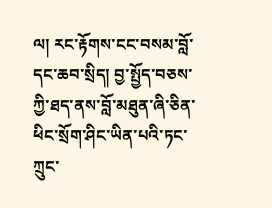ལ། རང་རྟོགས་ངང་བསམ་བློ་དང་ཆབ་སྲིད། བྱ་སྤྱོད་བཅས་ཀྱི་ཐད་ནས་བློ་མཐུན་ཞི་ཅིན་ཕིང་སྲོག་ཤིང་ཡིན་པའི་ཏང་ཀྲུང་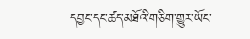དབྱང་དང་ཚད་མཐོའི་གཅིག་གྱུར་ཡོང་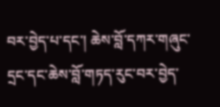བར་བྱེད་པ་དང་། ཆེས་བློ་དཀར་གཞུང་དྲང་དང་ཆེས་བློ་གཏད་རུང་བར་བྱེད་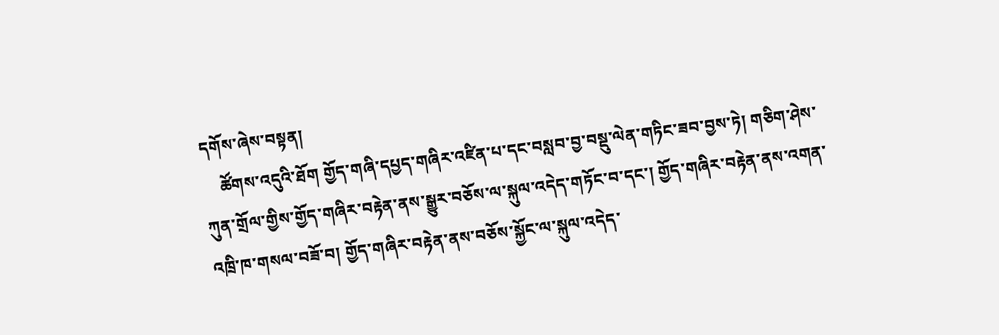དགོས་ཞེས་བསྟན།
    ཚོགས་འདུའི་ཐོག གྱོད་གཞི་དཔྱད་གཞིར་འཛིན་པ་དང་བསླབ་བྱ་བསྡུ་ལེན་གཏིང་ཟབ་བྱས་ཏེ། གཅིག་ཤེས་ཀུན་གྲོལ་གྱིས་གྱོད་གཞིར་བརྟེན་ནས་སྒྱུར་བཅོས་ལ་སྐུལ་འདེད་གཏོང་བ་དང་། གྱོད་གཞིར་བརྟེན་ནས་འགན་འཁྲི་ཁ་གསལ་བཟོ་བ། གྱོད་གཞིར་བརྟེན་ནས་བཅོས་སྐྱོང་ལ་སྐུལ་འདེད་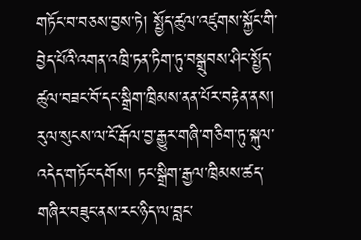གཏོང་བ་བཅས་བྱས་ཏེ། སྤྱོད་ཚུལ་འཛུགས་སྐྱོང་གི་བྱེད་པོའི་འགན་འཁྲི་ཏན་ཏིག་ཏུ་བསྒྲུབས་ཤིང་སྤྱོད་ཚུལ་བཟང་བོ་དང་སྒྲིག་ཁྲིམས་ནན་པོར་བརྟེན་ནས། རུལ་སུངས་ལ་ངོ་རྒོལ་བྱ་རྒྱུར་གཞི་གཅིག་ཏུ་སྐུལ་འདེད་གཏོང་དགོས། ཏང་སྒྲིག་རྒྱལ་ཁྲིམས་ཚད་གཞིར་བཟུང་ནས་རང་ཉིད་ལ་བླང་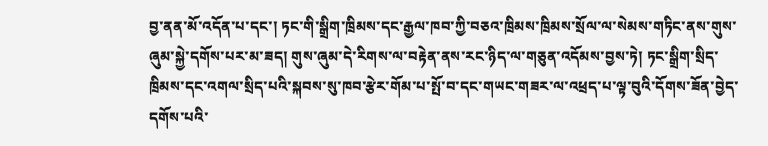བྱ་ནན་མོ་འདོན་པ་དང་། ཏང་གི་སྒྲིག་ཁྲིམས་དང་རྒྱལ་ཁབ་ཀྱི་བཅའ་ཁྲིམས་ཁྲིམས་སྲོལ་ལ་སེམས་གཏིང་ནས་གུས་ཞུམ་སྐྱེ་དགོས་པར་མ་ཟད། གུས་ཞུམ་དེ་རིགས་ལ་བརྟེན་ནས་རང་ཉིད་ལ་གཅུན་འདོམས་བྱས་ཏེ། ཏང་སྒྲིག་སྲིད་ཁྲིམས་དང་འགལ་སྲིད་པའི་སྐབས་སུ་ཁབ་རྩེར་གོམ་པ་སྤོ་བ་དང་གཡང་གཟར་ལ་འཕྲད་པ་ལྟ་བུའི་དོགས་ཟོན་བྱེད་དགོས་པའི་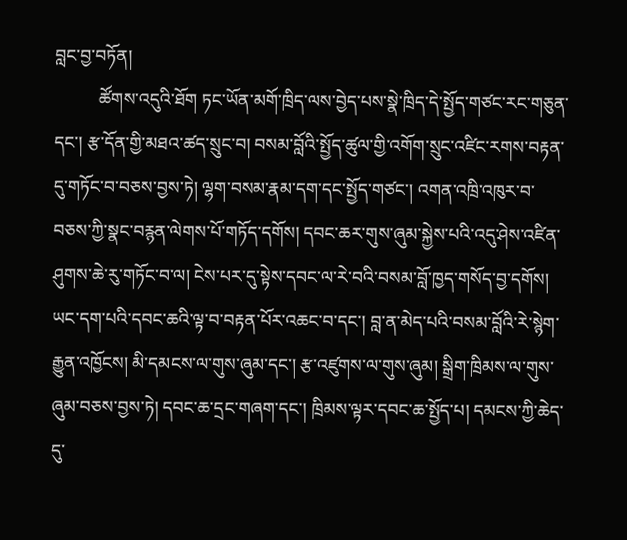བླང་བྱ་བཏོན།
          ཚོགས་འདུའི་ཐོག ཏང་ཡོན་མགོ་ཁྲིད་ལས་བྱེད་པས་སྣེ་ཁྲིད་དེ་སྤྱོད་གཙང་རང་གཅུན་དང་། རྩ་དོན་གྱི་མཐའ་ཚད་སྲུང་བ། བསམ་བློའི་སྤྱོད་ཚུལ་གྱི་འགོག་སྲུང་འཛིང་རགས་བརྟན་དུ་གཏོང་བ་བཅས་བྱས་ཏེ། ལྷག་བསམ་རྣམ་དག་དང་སྤྱོད་གཙང་། འགན་འཁྲི་འཁུར་བ་བཅས་ཀྱི་སྣང་བརྙན་ལེགས་པོ་གཏོད་དགོས། དབང་ཆར་གུས་ཞུམ་སྐྱེས་པའི་འདུ་ཤེས་འཛིན་ཤུགས་ཆེ་རུ་གཏོང་བ་ལ། ངེས་པར་དུ་སྟེས་དབང་ལ་རེ་བའི་བསམ་བློ་ཁྱད་གསོད་བྱ་དགོས། ཡང་དག་པའི་དབང་ཆའི་ལྟ་བ་བརྟན་པོར་འཆང་བ་དང་། བླ་ན་མེད་པའི་བསམ་བློའི་རེ་སྙེག་རྒྱུན་འཁྱོངས། མི་དམངས་ལ་གུས་ཞུམ་དང་། རྩ་འཛུགས་ལ་གུས་ཞུམ། སྒྲིག་ཁྲིམས་ལ་གུས་ཞུམ་བཅས་བྱས་ཏེ། དབང་ཆ་དྲང་གཞག་དང་། ཁྲིམས་ལྟར་དབང་ཆ་སྤྱོད་པ། དམངས་ཀྱི་ཆེད་དུ་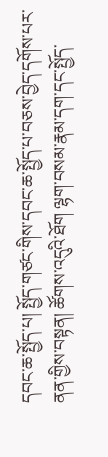དབང་ཆ་སྤྱོད་པ། སྤྱོད་གཙང་གིས་དབང་ཆ་སྤྱོད་པ་བཅས་བྱེད་དགོས་པར་ནན་གྱིས་བསྟན། ཚོགས་འདུའི་ཐོག ལྷག་བསམ་རྣམ་དག་དང་སྤྱོད་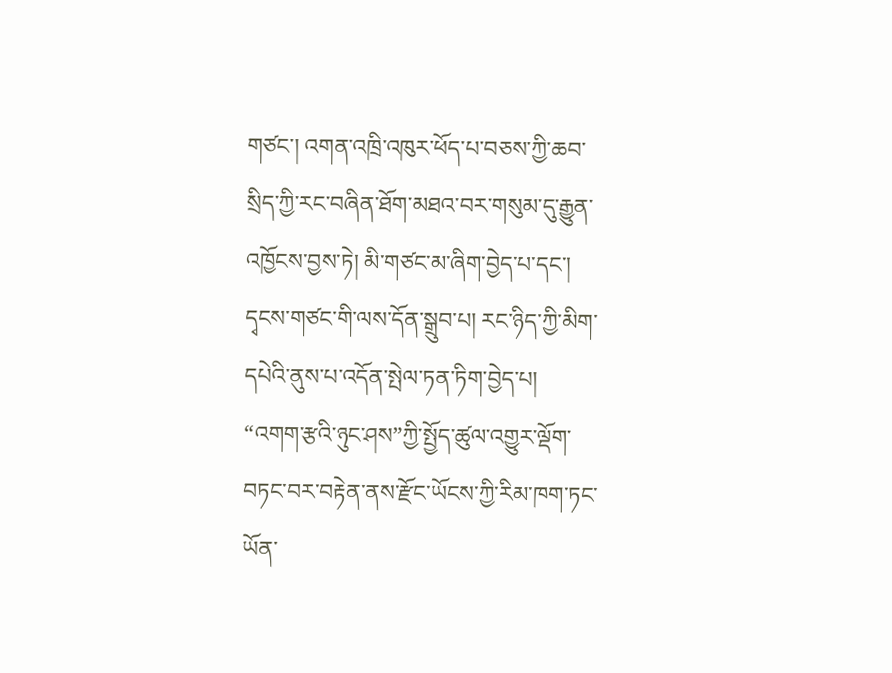གཙང་། འགན་འཁྲི་འཁུར་ཕོད་པ་བཅས་ཀྱི་ཆབ་སྲིད་ཀྱི་རང་བཞིན་ཐོག་མཐའ་བར་གསུམ་དུ་རྒྱུན་འཁྱོངས་བྱས་ཏེ། མི་གཙང་མ་ཞིག་བྱེད་པ་དང་། དྭངས་གཙང་གི་ལས་དོན་སྒྲུབ་པ། རང་ཉིད་ཀྱི་མིག་དཔེའི་ནུས་པ་འདོན་སྤེལ་ཏན་ཏིག་བྱེད་པ། “འགག་རྩའི་ཉུང་ཤས”ཀྱི་སྤྱོད་ཚུལ་འགྱུར་ལྡོག་བཏང་བར་བརྟེན་ནས་རྫོང་ཡོངས་ཀྱི་རིམ་ཁག་ཏང་ཡོན་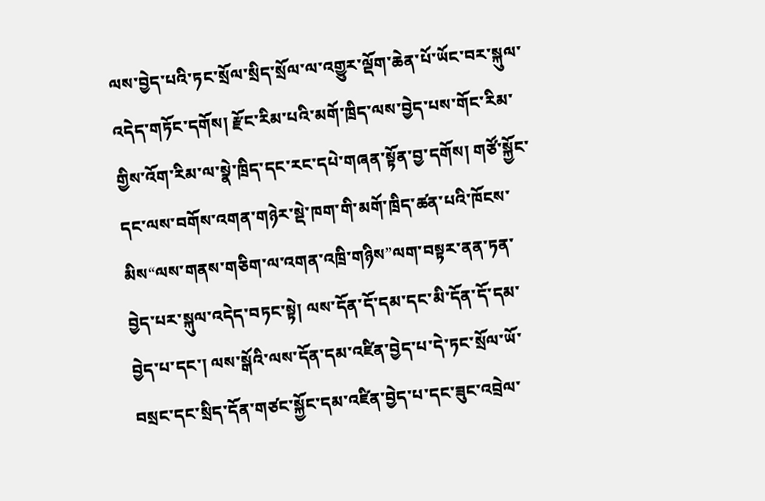ལས་བྱེད་པའི་ཏང་སྲོལ་སྲིད་སྲོལ་ལ་འགྱུར་ལྡོག་ཆེན་པོ་ཡོང་བར་སྐུལ་འདེད་གཏོང་དགོས། རྫོང་རིམ་པའི་མགོ་ཁྲིད་ལས་བྱེད་པས་གོང་རིམ་གྱིས་འོག་རིམ་ལ་སྣེ་ཁྲིད་དང་རང་དཔེ་གཞན་སྟོན་བྱ་དགོས། གཙོ་སྐྱོང་དང་ལས་བགོས་འགན་གཉེར་སྡེ་ཁག་གི་མགོ་ཁྲིད་ཚན་པའི་ཁོངས་མིས“ལས་གནས་གཅིག་ལ་འགན་འཁྲི་གཉིས”ལག་བསྟར་ནན་ཏན་བྱེད་པར་སྐུལ་འདེད་བཏང་སྟེ། ལས་དོན་དོ་དམ་དང་མི་དོན་དོ་དམ་བྱེད་པ་དང་། ལས་སྒོའི་ལས་དོན་དམ་འཛིན་བྱེད་པ་དེ་ཏང་སྲོལ་ཡོ་བསྲང་དང་སྲིད་དོན་གཙང་སྐྱོང་དམ་འཛིན་བྱེད་པ་དང་ཟུང་འབྲེལ་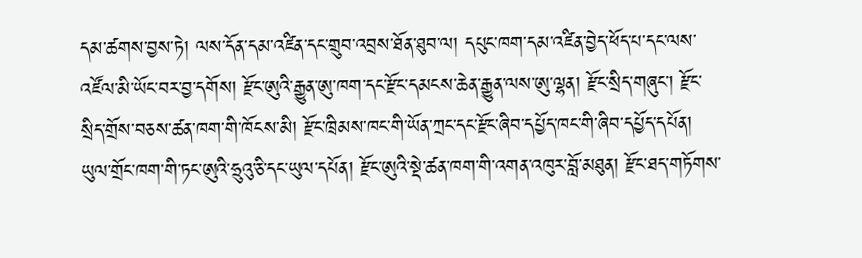དམ་ཚགས་བྱས་ཏེ། ལས་དོན་དམ་འཛིན་དང་གྲུབ་འབྲས་ཐོན་ཐུབ་ལ། དཔུང་ཁག་དམ་འཛིན་བྱེད་ཕོད་པ་དང་ལས་འཛོལ་མི་ཡོང་བར་བྱ་དགོས། རྫོང་ཨུའི་རྒྱུན་ཨུ་ཁག་དང་རྫོང་དམངས་ཆེན་རྒྱུན་ལས་ཨུ་ལྷན། རྫོང་སྲིད་གཞུང་། རྫོང་སྲིད་གྲོས་བཅས་ཚན་ཁག་གི་ཁོངས་མི། རྫོང་ཁྲིམས་ཁང་གི་ཡོན་ཀྲང་དང་རྫོང་ཞིབ་དཔྱོད་ཁང་གི་ཞིབ་དཔྱོད་དཔོན། ཡུལ་གྲོང་ཁག་གི་ཏང་ཨུའི་ཧྲུའུ་ཅི་དང་ཡུལ་དཔོན། རྫོང་ཨུའི་སྡེ་ཚན་ཁག་གི་འགན་འཁུར་བློ་མཐུན། རྫོང་ཐད་གཏོགས་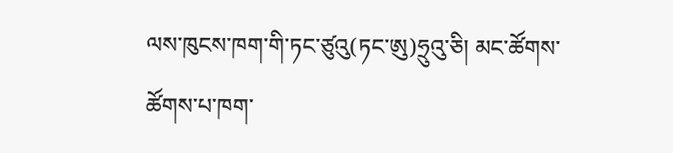ལས་ཁུངས་ཁག་གི་ཏང་ཙུའུ(ཏང་ཨུ)ཧྲུའུ་ཅི། མང་ཚོགས་ཚོགས་པ་ཁག་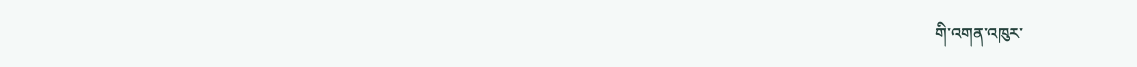གི་འགན་འཁུར་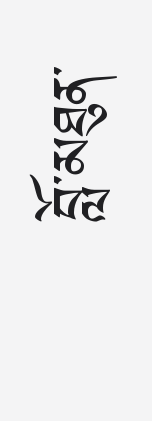བློ་མཐུན་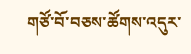གཙོ་བོ་བཅས་ཚོགས་འདུར་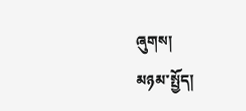ཞུགས།
མཉམ་སྤྱོད།